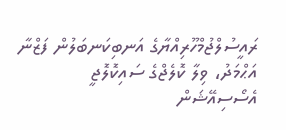ރައީސުލްޖުމްހޫރިއްޔާގެ އަނބިކަނބަލުން ފަޒްނާ އަޙްމަދު، ވިލާ ކޮލެޖްގެ ސައިކޮލޮޖީ އެސޯސިއޭޝަން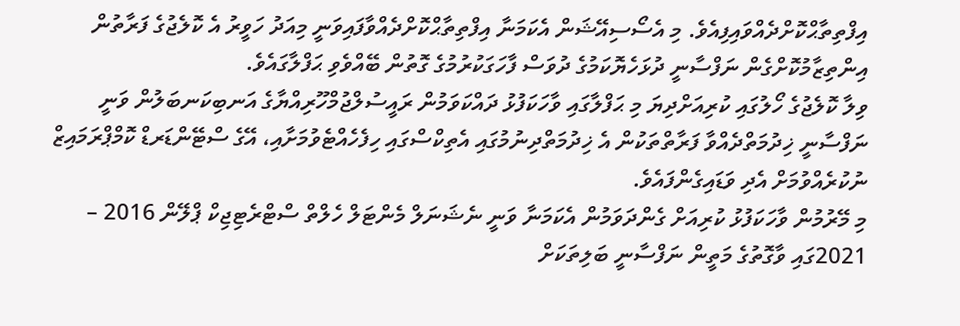އިފްތިތާޙްކޮށްދެއްވައިފިއެވެ. މި އެސޯސިއޭޝަން އެކަމަނާ އިފްތިތާޙްކޮށްދެއްވާފައިވަނީ މިއަދު ހަވީރު އެ ކޮލެޖުގެ ފަރާތުން އިންތިޒާމުކޮށްގެން ނަފްސާނީ ދުޅަހެޔޮކަމުގެ ދުވަސް ފާހަގަކުރުމުގެ ގޮތުން ބޭއްވެވި ޙަފްލާގައެވެ.
ވިލާ ކޮލެޖުގެ ހޯލުގައި ކުރިއަށްދިޔަ މި ޙަފްލާގައި ވާހަކަފުޅު ދައްކަވަމުން ރައީސުލްޖުމްހޫރިއްޔާގެ އަނބިކަނބަލުން ވަނީ ނަފްސާނީ ޚިދުމަތްދެއްވާ ފަރާތްތަކުން އެ ޚިދުމަތްދިނުމުގައި އެތިކްސްގައި ހިފެހެއްޓެވުމަށާއި، އޭގެ ސްޓޭންޑަރޑް ކޮމްޕްރަމައިޒް ނުކުރެއްވުމަށް އެދި ވަޑައިގެންފައެވެ.
މި މޭރުމުން ވާހަކަފުޅު ކުރިއަށް ގެންދަވަމުން އެކަމަނާ ވަނީ ނެޝަނަލް މެންޓަލް ހެލްތް ސްޓްރެޓިޖިކް ޕްލޭން 2016 – 2021ގައި ވާގޮތުގެ މަތީން ނަފްސާނީ ބަލިތަކަށް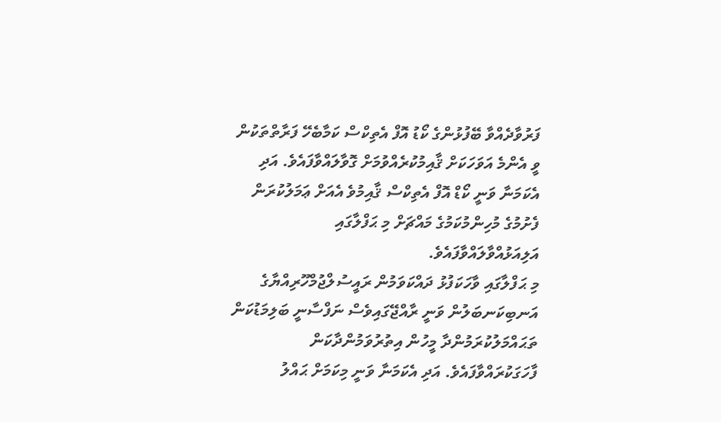ފަރުވާދެއްވާ ބޭފުޅުންގެ ކޯޑު އޮފް އެތިކްސް ކަމާބެހޭ ފަރާތްތަކުން ވީ އެންމެ އަވަހަކަށް ޤާއިމުކުރެއްވުމަށް ގޮވާލައްވާފައެވެ. އަދި އެކަމަނާ ވަނީ ކޯޑް އޮފް އެތިކްސް ޤާއިމުވެ އެއަށް ޢަމަލުކުރަން ފެށުމުގެ މުހިންމުކަމުގެ މައްޗަށް މި ޙަފްލާގައި އަލިއަޅުއްވާލައްވާފައެވެ.
މި ޙަފްލާގައި ވާހަކަފުޅު ދައްކަވަމުން ރައީސުލްޖުމްހޫރިއްޔާގެ އަނބިކަނބަލުން ވަނީ ރާއްޖޭގައިވެސް ނަފްސާނީ ބަލިމަޑުކަން ތަޙައްމަލުކުރަމުންދާ މީހުން އިތުރުވަމުންދާކަން ފާހަގަކުރައްވާފައެވެ. އަދި އެކަމަނާ ވަނީ މިކަމަށް ޙައްލު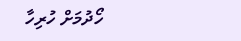ހޯދުމަށް ހުރިހާ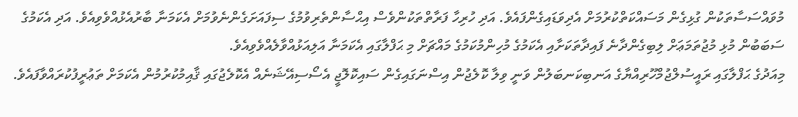މުވައްސަސާތަކުން ގުޅިގެން މަސައްކަތްކުރުމަށް އެދިވަޑައިގެންފައެވެ. އަދި ހުރިހާ ފަރާތްތަކުންވެސް އިޙްސާންތެރިވުމުގެ ސިފައަށަގެންނެވުމަށް އެކަމަނާ ބާރުއެޅުއްވެވިއެވެ. އަދި އެކަމުގެ ސަބަބުން މުޅި މުޖުތަމަޢަށް ލިބިގެންދާނެ ފައިދާތަކަށާއި އެކަމުގެ މުހިންމުކަމުގެ މައްޗަށް މި ޙަފްލާގައި އެކަމަނާ އަލިއަޅުއްވާލެއްވެވިއެވެ.
މިއަދުގެ ޙަފްލާގައި ރައީސުލްޖުމްހޫރިއްޔާގެ އަނބިކަނބަލުން ވަނީ ވިލާ ކޮލެޖުން އިސްނަގައިގެން ސައިކޮލޮޖީ އެސޯސިއޭޝަނެއް އެކޮލެޖުގައި ޤާއިމުކުރުމުން އެކަމަށް ތަޢުރީފުކުރައްވާފައެވެ.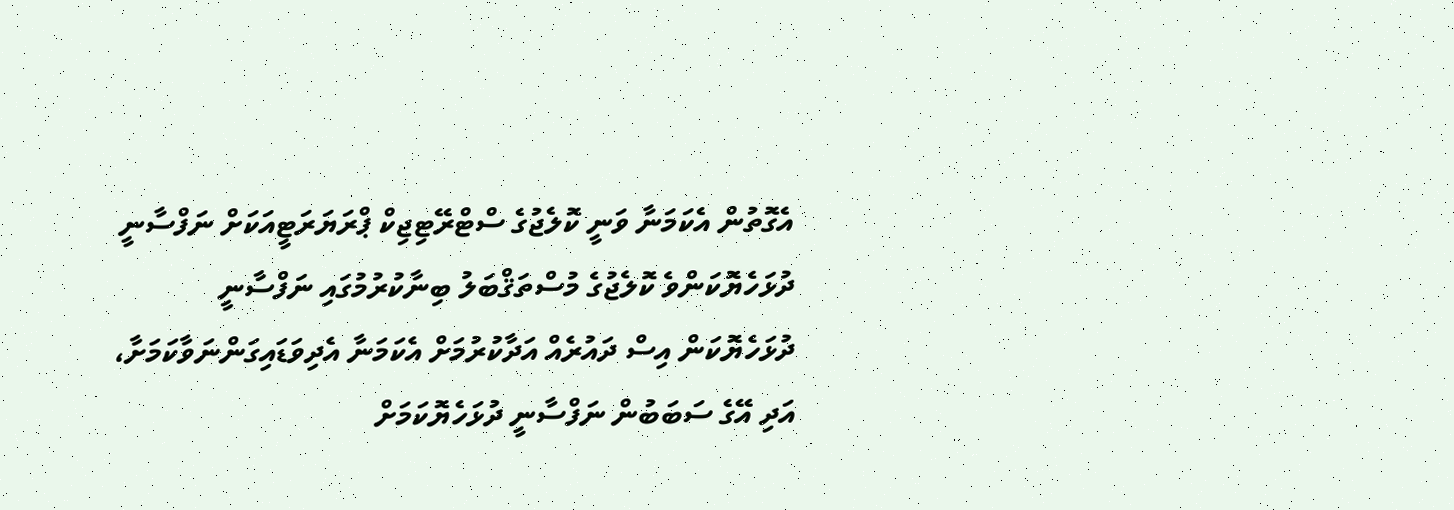އެގޮތުން އެކަމަނާ ވަނީ ކޮލެޖުގެ ސްޓްރޭޓިޖިކް ޕްރަޔަރަޓީއަކަށް ނަފްސާނީ ދުޅަހެޔޮކަންވެ ކޮލެޖުގެ މުސްތަޤްބަލު ބިނާކުރުމުގައި ނަފްސާނީ ދުޅަހެޔޮކަން އިސް ދައުރެއް އަދާކުރުމަށް އެކަމަނާ އެދިވަޑައިގަންނަވާކަމަށާ، އަދި އޭގެ ސަބަބުން ނަފްސާނީ ދުޅަހެޔޮކަމަށް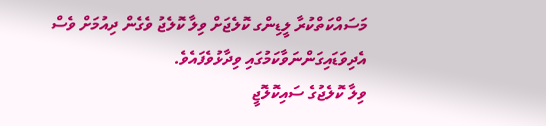މަސައްކަތްކުރާ ލީޑިންގ ކޮލެޖަށް ވިލާ ކޮލެޖު ވެގެން ދިއުމަށް ވެސް އެދިވަޑައިގަންނަވާކަމުގައި ވިދާޅުވެފައެވެ.
ވިލާ ކޮލެޖުގެ ސައިކޮލޮޖީ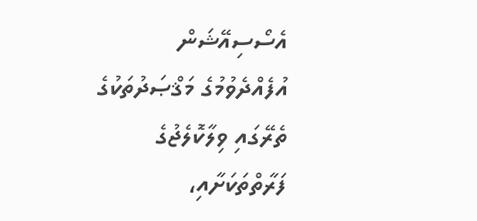އެސޯސިއޭޝަން އުފެއްދެވުމުގެ މަޤްޞަދުތަކުގެ ތެރޭގައި ވިލާކޮލެޖުގެ ފަރާތްތަކަށާއި،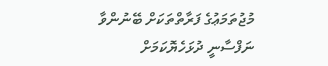މުޖުތަމަޢުގެ ފަރާތްތަކަށް ބޭނުންވާ ނަފްސާނީ ދުޅަހެޔޮކަމަށް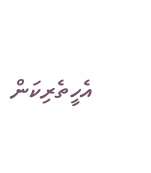އެހީތެރިކަން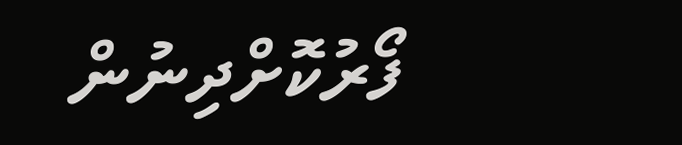ފޯރުކޮށްދިނުން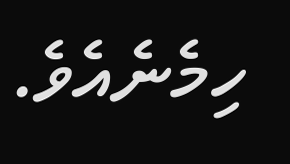ހިމެނެއެވެ.